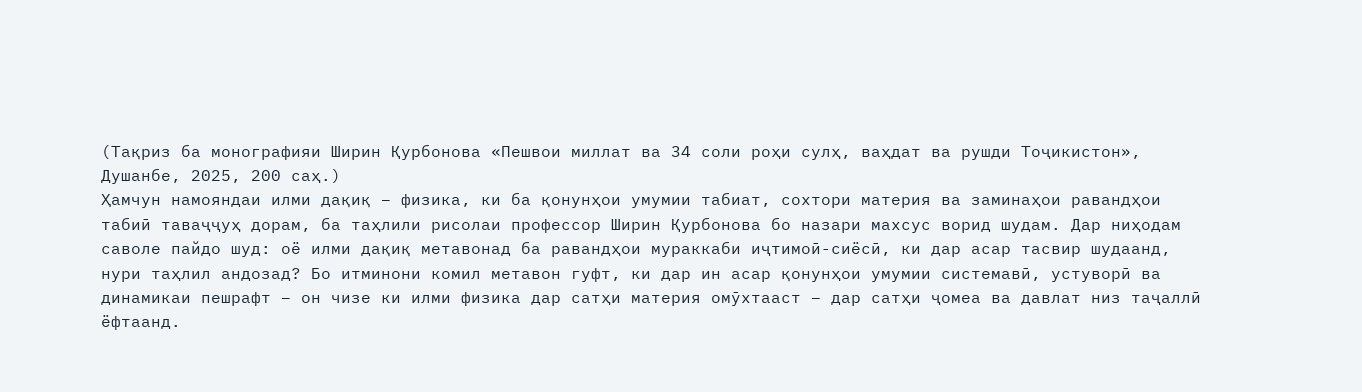(Тақриз ба монографияи Ширин Қурбонова «Пешвои миллат ва 34 соли роҳи сулҳ, ваҳдат ва рушди Тоҷикистон», Душанбе, 2025, 200 саҳ.)
Ҳамчун намояндаи илми дақиқ – физика, ки ба қонунҳои умумии табиат, сохтори материя ва заминаҳои равандҳои табиӣ таваҷҷуҳ дорам, ба таҳлили рисолаи профессор Ширин Қурбонова бо назари махсус ворид шудам. Дар ниҳодам саволе пайдо шуд: оё илми дақиқ метавонад ба равандҳои мураккаби иҷтимоӣ-сиёсӣ, ки дар асар тасвир шудаанд, нури таҳлил андозад? Бо итминони комил метавон гуфт, ки дар ин асар қонунҳои умумии системавӣ, устуворӣ ва динамикаи пешрафт – он чизе ки илми физика дар сатҳи материя омӯхтааст – дар сатҳи ҷомеа ва давлат низ таҷаллӣ ёфтаанд.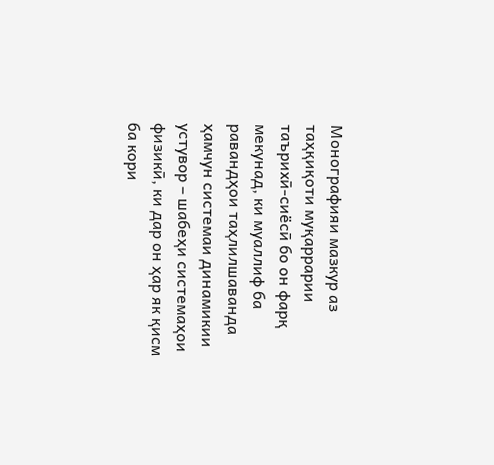Монографияи мазкур аз таҳқиқоти муқаррарии таърихӣ-сиёсӣ бо он фарқ мекунад, ки муаллиф ба равандҳои таҳлилшаванда ҳамчун системаи динамикии устувор – шабеҳи системаҳои физикӣ, ки дар он ҳар як қисм ба кори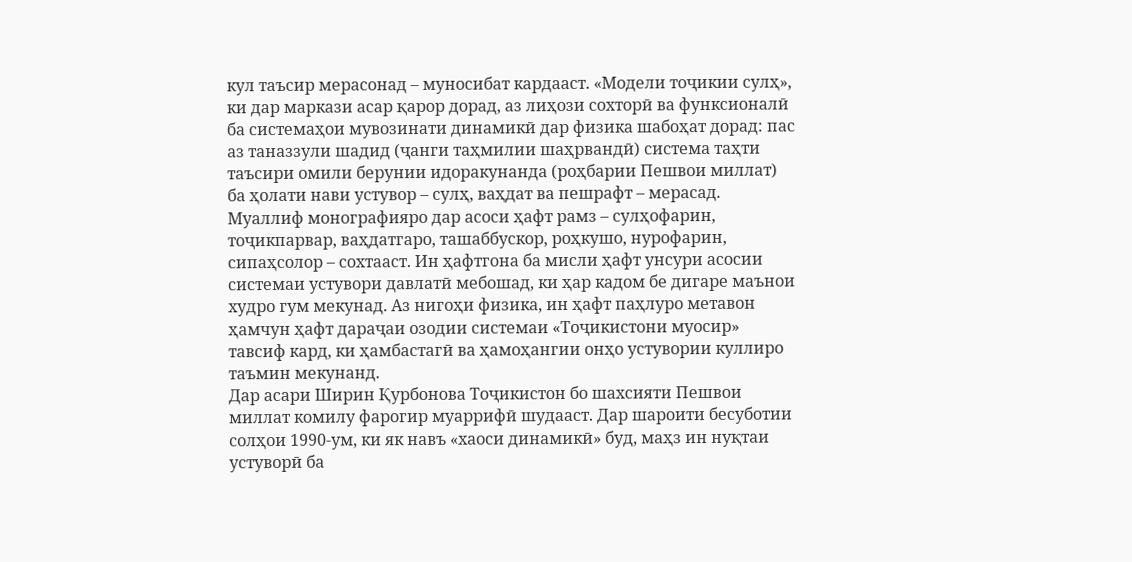кул таъсир мерасонад – муносибат кардааст. «Модели тоҷикии сулҳ», ки дар маркази асар қарор дорад, аз лиҳози сохторӣ ва функсионалӣ ба системаҳои мувозинати динамикӣ дар физика шабоҳат дорад: пас аз таназзули шадид (ҷанги таҳмилии шаҳрвандӣ) система таҳти таъсири омили берунии идоракунанда (роҳбарии Пешвои миллат) ба ҳолати нави устувор – сулҳ, ваҳдат ва пешрафт – мерасад.
Муаллиф монографияро дар асоси ҳафт рамз – сулҳофарин, тоҷикпарвар, ваҳдатгаро, ташаббускор, роҳкушо, нурофарин, сипаҳсолор – сохтааст. Ин ҳафтгона ба мисли ҳафт унсури асосии системаи устувори давлатӣ мебошад, ки ҳар кадом бе дигаре маънои худро гум мекунад. Аз нигоҳи физика, ин ҳафт паҳлуро метавон ҳамчун ҳафт дараҷаи озодии системаи «Тоҷикистони муосир» тавсиф кард, ки ҳамбастагӣ ва ҳамоҳангии онҳо устувории куллиро таъмин мекунанд.
Дар асари Ширин Қурбонова Тоҷикистон бо шахсияти Пешвои миллат комилу фарогир муаррифӣ шудааст. Дар шароити бесуботии солҳои 1990-ум, ки як навъ «хаоси динамикӣ» буд, маҳз ин нуқтаи устуворӣ ба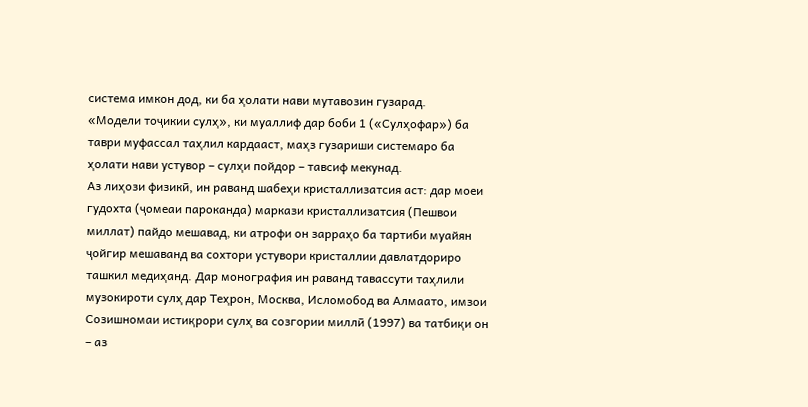система имкон дод, ки ба ҳолати нави мутавозин гузарад.
«Модели тоҷикии сулҳ», ки муаллиф дар боби 1 («Сулҳофар») ба таври муфассал таҳлил кардааст, маҳз гузариши системаро ба ҳолати нави устувор – сулҳи пойдор – тавсиф мекунад.
Аз лиҳози физикӣ, ин раванд шабеҳи кристаллизатсия аст: дар моеи гудохта (ҷомеаи пароканда) маркази кристаллизатсия (Пешвои миллат) пайдо мешавад, ки атрофи он зарраҳо ба тартиби муайян ҷойгир мешаванд ва сохтори устувори кристаллии давлатдориро ташкил медиҳанд. Дар монография ин раванд тавассути таҳлили музокироти сулҳ дар Теҳрон, Москва, Исломобод ва Алмаато, имзои Созишномаи истиқрори сулҳ ва созгории миллӣ (1997) ва татбиқи он – аз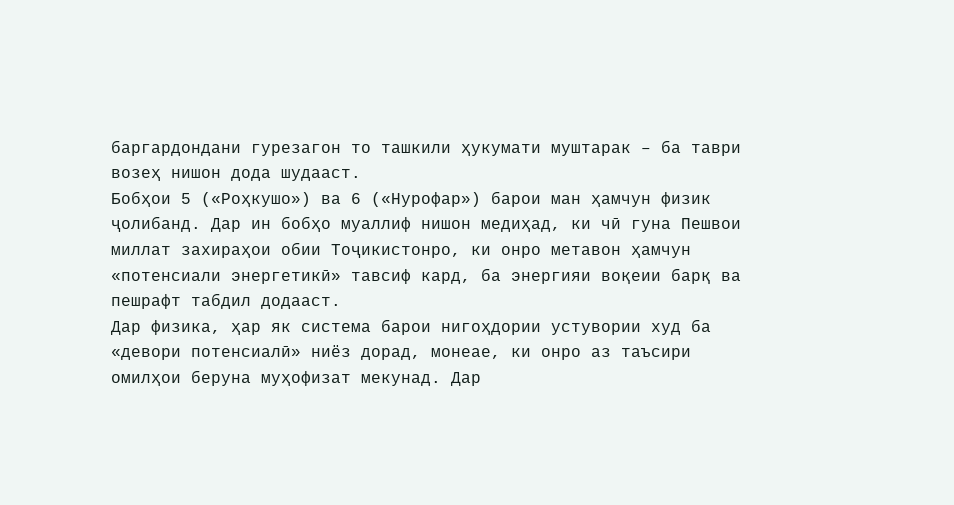баргардондани гурезагон то ташкили ҳукумати муштарак – ба таври возеҳ нишон дода шудааст.
Бобҳои 5 («Роҳкушо») ва 6 («Нурофар») барои ман ҳамчун физик ҷолибанд. Дар ин бобҳо муаллиф нишон медиҳад, ки чӣ гуна Пешвои миллат захираҳои обии Тоҷикистонро, ки онро метавон ҳамчун «потенсиали энергетикӣ» тавсиф кард, ба энергияи воқеии барқ ва пешрафт табдил додааст.
Дар физика, ҳар як система барои нигоҳдории устувории худ ба «девори потенсиалӣ» ниёз дорад, монеае, ки онро аз таъсири омилҳои беруна муҳофизат мекунад. Дар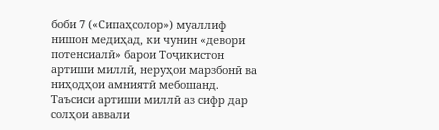боби 7 («Сипаҳсолор») муаллиф нишон медиҳад, ки чунин «девори потенсиалӣ» барои Тоҷикистон артиши миллӣ, неруҳои марзбонӣ ва ниҳодҳои амниятӣ мебошанд.
Таъсиси артиши миллӣ аз сифр дар солҳои аввали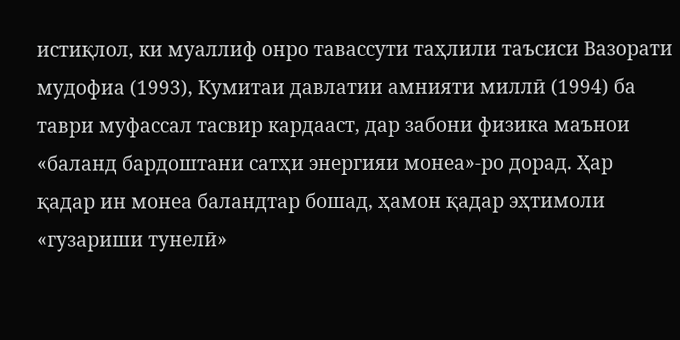истиқлол, ки муаллиф онро тавассути таҳлили таъсиси Вазорати мудофиа (1993), Кумитаи давлатии амнияти миллӣ (1994) ба таври муфассал тасвир кардааст, дар забони физика маънои «баланд бардоштани сатҳи энергияи монеа»-ро дорад. Ҳар қадар ин монеа баландтар бошад, ҳамон қадар эҳтимоли «гузариши тунелӣ»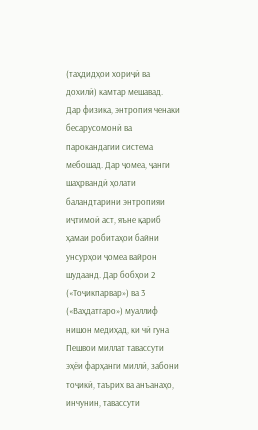(таҳдидҳои хориҷӣ ва дохилӣ) камтар мешавад.
Дар физика, энтропия ченаки бесарусомонӣ ва парокандагии система мебошад. Дар ҷомеа, ҷанги шаҳрвандӣ ҳолати баландтарини энтропияи иҷтимоӣ аст, яъне қариб ҳамаи робитаҳои байни унсурҳои ҷомеа вайрон шудаанд. Дар бобҳои 2 («Тоҷикпарвар») ва 3 («Ваҳдатгаро») муаллиф нишон медиҳад, ки чӣ гуна Пешвои миллат тавассути эҳёи фарҳанги миллӣ, забони тоҷикӣ, таърих ва анъанаҳо, инчунин, тавассути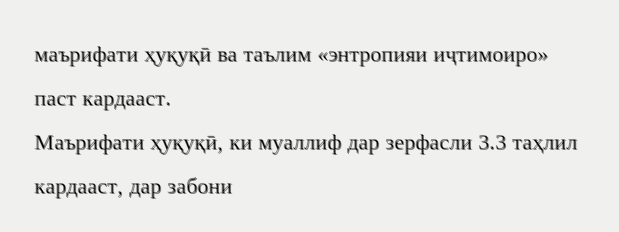маърифати ҳуқуқӣ ва таълим «энтропияи иҷтимоиро» паст кардааст.
Маърифати ҳуқуқӣ, ки муаллиф дар зерфасли 3.3 таҳлил кардааст, дар забони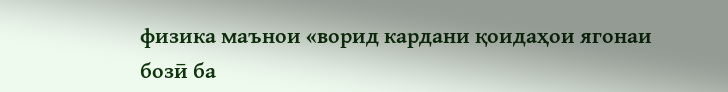физика маънои «ворид кардани қоидаҳои ягонаи бозӣ ба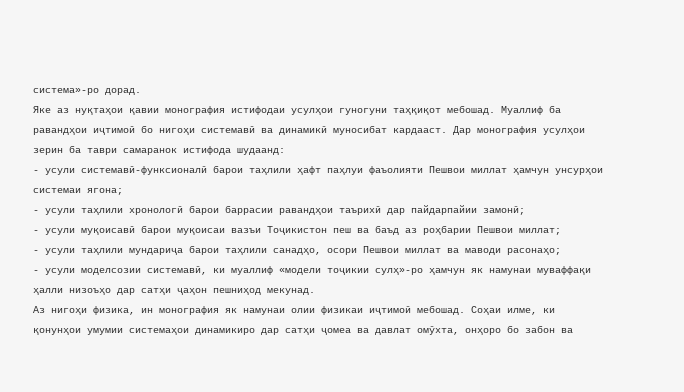система»-ро дорад.
Яке аз нуқтаҳои қавии монография истифодаи усулҳои гуногуни таҳқиқот мебошад. Муаллиф ба равандҳои иҷтимоӣ бо нигоҳи системавӣ ва динамикӣ муносибат кардааст. Дар монография усулҳои зерин ба таври самаранок истифода шудаанд:
- усули системавӣ-функсионалӣ барои таҳлили ҳафт паҳлуи фаъолияти Пешвои миллат ҳамчун унсурҳои системаи ягона;
- усули таҳлили хронологӣ барои баррасии равандҳои таърихӣ дар пайдарпайии замонӣ;
- усули муқоисавӣ барои муқоисаи вазъи Тоҷикистон пеш ва баъд аз роҳбарии Пешвои миллат;
- усули таҳлили мундариҷа барои таҳлили санадҳо, осори Пешвои миллат ва маводи расонаҳо;
- усули моделсозии системавӣ, ки муаллиф «модели тоҷикии сулҳ»-ро ҳамчун як намунаи муваффақи ҳалли низоъҳо дар сатҳи ҷаҳон пешниҳод мекунад.
Аз нигоҳи физика, ин монография як намунаи олии физикаи иҷтимоӣ мебошад. Соҳаи илме, ки қонунҳои умумии системаҳои динамикиро дар сатҳи ҷомеа ва давлат омӯхта, онҳоро бо забон ва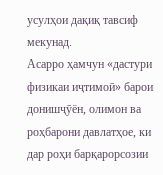усулҳои дақиқ тавсиф мекунад.
Асарро ҳамчун «дастури физикаи иҷтимоӣ» барои донишҷӯён, олимон ва роҳбарони давлатҳое, ки дар роҳи барқарорсозии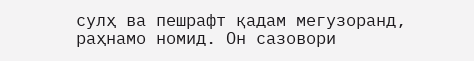сулҳ ва пешрафт қадам мегузоранд, раҳнамо номид. Он сазовори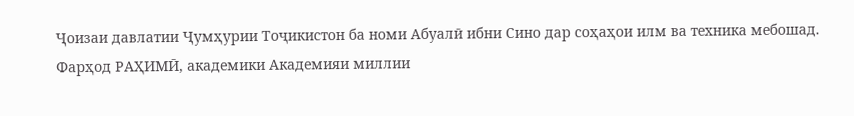Ҷоизаи давлатии Ҷумҳурии Тоҷикистон ба номи Абуалӣ ибни Сино дар соҳаҳои илм ва техника мебошад.
Фарҳод РАҲИМӢ, академики Академияи миллии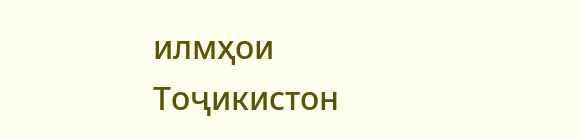илмҳои Тоҷикистон